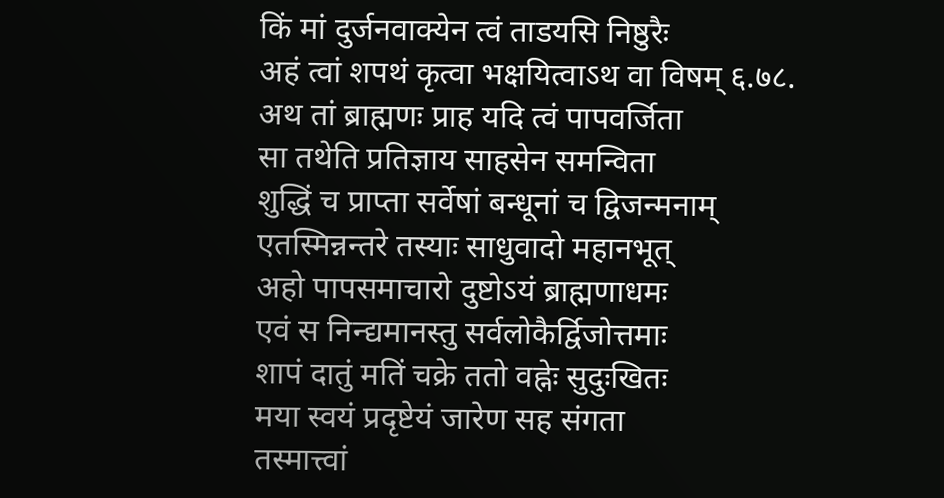किं मां दुर्जनवाक्येन त्वं ताडयसि निष्ठुरैः
अहं त्वां शपथं कृत्वा भक्षयित्वाऽथ वा विषम् ६.७८.
अथ तां ब्राह्मणः प्राह यदि त्वं पापवर्जिता
सा तथेति प्रतिज्ञाय साहसेन समन्विता
शुद्धिं च प्राप्ता सर्वेषां बन्धूनां च द्विजन्मनाम्
एतस्मिन्नन्तरे तस्याः साधुवादो महानभूत्
अहो पापसमाचारो दुष्टोऽयं ब्राह्मणाधमः
एवं स निन्द्यमानस्तु सर्वलोकैर्द्विजोत्तमाः
शापं दातुं मतिं चक्रे ततो वह्नेः सुदुःखितः
मया स्वयं प्रदृष्टेयं जारेण सह संगता
तस्मात्त्वां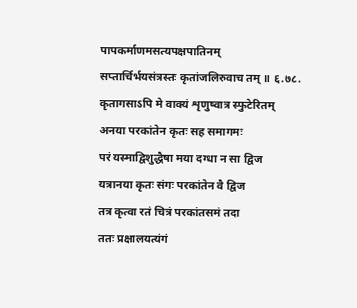पापकर्माणमसत्यपक्षपातिनम्
सप्तार्चिर्भयसंत्रस्तः कृतांजलिरुवाच तम् ॥ ६.७८.
कृतागसाऽपि मे वाक्यं शृणुष्वात्र स्फुटेरितम्
अनया परकांतेन कृतः सह समागमः
परं यस्माद्विशुद्धैषा मया दग्धा न सा द्विज
यत्रानया कृतः संगः परकांतेन वै द्विज
तत्र कृत्वा रतं चित्रं परकांतसमं तदा
ततः प्रक्षालयत्यंगं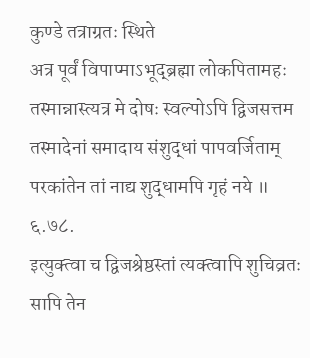कुण्डे तत्राग्रतः स्थिते
अत्र पूर्वं विपाप्माऽभूद्ब्रह्मा लोकपितामहः
तस्मान्नास्त्यत्र मे दोषः स्वल्पोऽपि द्विजसत्तम
तस्मादेनां समादाय संशुद्धां पापवर्जिताम्
परकांतेन तां नाद्य शुद्धामपि गृहं नये ॥ ६.७८.
इत्युक्त्वा च द्विजश्रेष्ठस्तां त्यक्त्वापि शुचिव्रतः
सापि तेन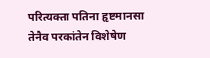परित्यक्ता पतिना हृष्टमानसा
तेनैव परकांतेन विशेषेण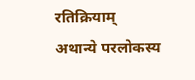रतिक्रियाम्
अथान्ये परलोकस्य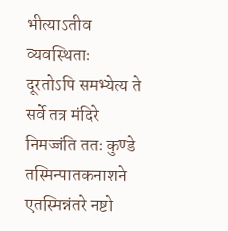भीत्याऽतीव व्यवस्थिताः
दूरतोऽपि समभ्येत्य ते सर्वे तत्र मंदिरे
निमज्जंति ततः कुण्डे तस्मिन्पातकनाशने
एतस्मिन्नंतरे नष्टो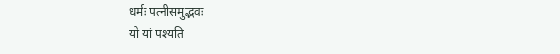धर्मः पत्नीसमुद्भवः
यो यां पश्यति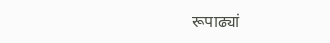रूपाढ्यां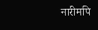नारीमपि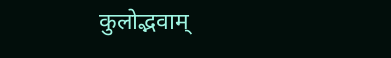कुलोद्भवाम्